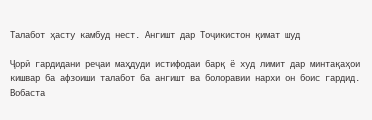Талабот ҳасту камбуд нест. Ангишт дар Тоҷикистон қимат шуд

Ҷорӣ гардидани реҷаи маҳдуди истифодаи барқ ё худ лимит дар минтақаҳои кишвар ба афзоиши талабот ба ангишт ва болоравии нархи он боис гардид. Вобаста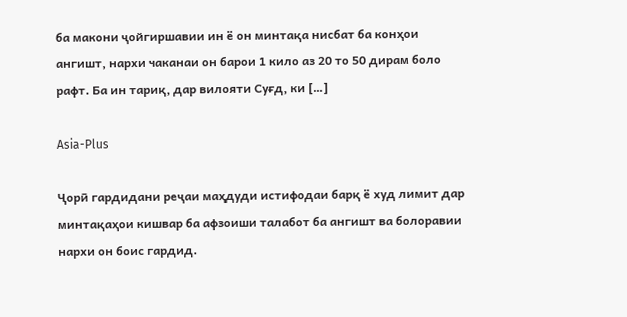ба макони ҷойгиршавии ин ё он минтақа нисбат ба конҳои ангишт, нархи чаканаи он барои 1 кило аз 20 то 50 дирам боло рафт. Ба ин тариқ, дар вилояти Суғд, ки […]

Asia-Plus

Ҷорӣ гардидани реҷаи маҳдуди истифодаи барқ ё худ лимит дар минтақаҳои кишвар ба афзоиши талабот ба ангишт ва болоравии нархи он боис гардид.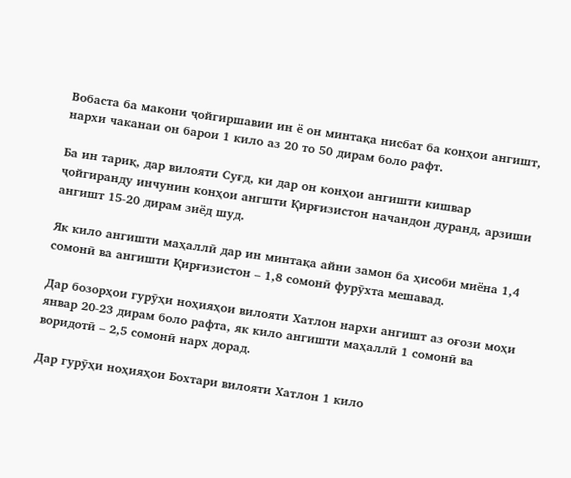Вобаста ба макони ҷойгиршавии ин ё он минтақа нисбат ба конҳои ангишт, нархи чаканаи он барои 1 кило аз 20 то 50 дирам боло рафт.

Ба ин тариқ, дар вилояти Суғд, ки дар он конҳои ангишти кишвар ҷойгиранду инчунин конҳои ангшти Қирғизистон начандон дуранд, арзиши ангишт 15-20 дирам зиёд шуд.

Як кило ангишти маҳаллӣ дар ин минтақа айни замон ба ҳисоби миёна 1,4 сомонӣ ва ангишти Қирғизистон – 1,8 сомонӣ фурӯхта мешавад.

Дар бозорҳои гурӯҳи ноҳияҳои вилояти Хатлон нархи ангишт аз оғози моҳи январ 20-23 дирам боло рафта, як кило ангишти маҳаллӣ 1 сомонӣ ва воридотӣ – 2,5 сомонӣ нарх дорад.

Дар гурӯҳи ноҳияҳои Бохтари вилояти Хатлон 1 кило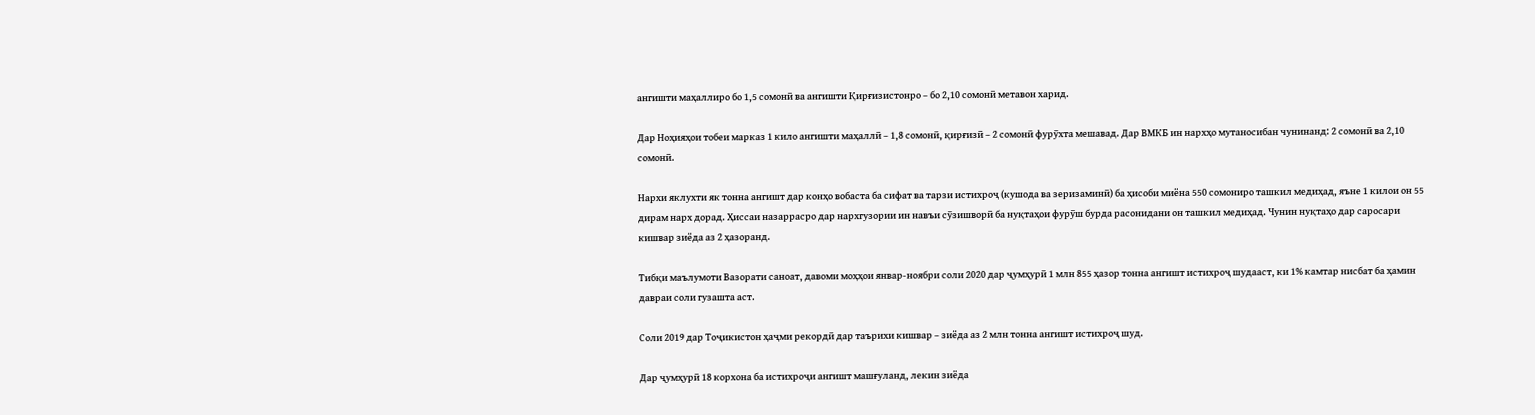ангишти маҳаллиро бо 1,5 сомонӣ ва ангишти Қирғизистонро – бо 2,10 сомонӣ метавон харид.

Дар Ноҳияҳои тобеи марказ 1 кило ангишти маҳаллӣ – 1,8 сомонӣ, қирғизӣ – 2 сомонӣ фурӯхта мешавад. Дар ВМКБ ин нархҳо мутаносибан чунинанд: 2 сомонӣ ва 2,10 сомонӣ.

Нархи яклухти як тонна ангишт дар конҳо вобаста ба сифат ва тарзи истихроҷ (кушода ва зеризаминӣ) ба ҳисоби миёна 550 сомониро ташкил медиҳад, яъне 1 килои он 55 дирам нарх дорад. Ҳиссаи назаррасро дар нархгузории ин навъи сӯзишворӣ ба нуқтаҳои фурӯш бурда расонидани он ташкил медиҳад. Чунин нуқтаҳо дар саросари кишвар зиёда аз 2 ҳазоранд.

Тибқи маълумоти Вазорати саноат, давоми моҳҳои январ-ноябри соли 2020 дар ҷумҳурӣ 1 млн 855 ҳазор тонна ангишт истихроҷ шудааст, ки 1% камтар нисбат ба ҳамин давраи соли гузашта аст.

Соли 2019 дар Тоҷикистон ҳаҷми рекордӣ дар таърихи кишвар – зиёда аз 2 млн тонна ангишт истихроҷ шуд.

Дар ҷумҳурӣ 18 корхона ба истихроҷи ангишт машғуланд, лекин зиёда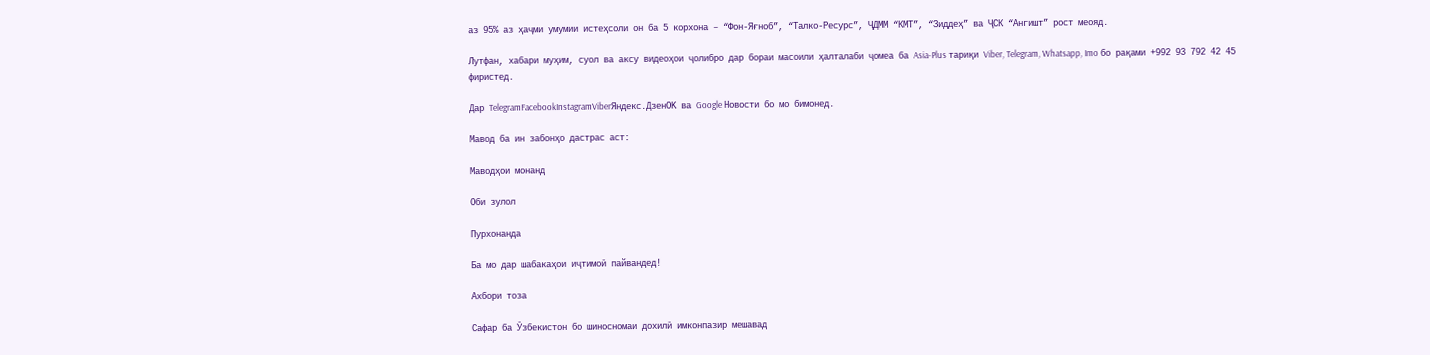аз 95% аз ҳаҷми умумии истеҳсоли он ба 5 корхона – “Фон-Яғноб”, “Талко-Ресурс”, ҶДММ “КМТ”, “Зиддеҳ” ва ҶСК “Ангишт” рост меояд.

Лутфан, хабари муҳим, суол ва аксу видеоҳои ҷолибро дар бораи масоили ҳалталаби ҷомеа ба Asia-Plus тариқи Viber, Telegram, Whatsapp, Imo бо рақами +992 93 792 42 45 фиристед.

Дар TelegramFacebookInstagramViberЯндекс.ДзенOK ва Google Новости бо мо бимонед.

Мавод ба ин забонҳо дастрас аст:

Маводҳои монанд

Оби зулол

Пурхонанда

Ба мо дар шабакаҳои иҷтимоӣ пайвандед!

Ахбори тоза

Сафар ба Ӯзбекистон бо шиносномаи дохилӣ имконпазир мешавад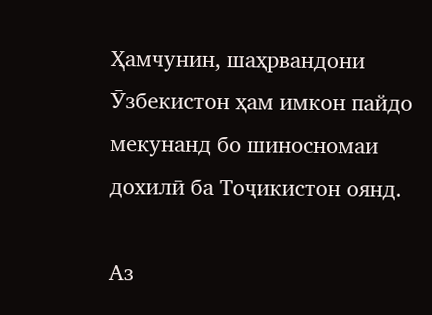Ҳамчунин, шаҳрвандони Ӯзбекистон ҳам имкон пайдо мекунанд бо шиносномаи дохилӣ ба Тоҷикистон оянд.

Аз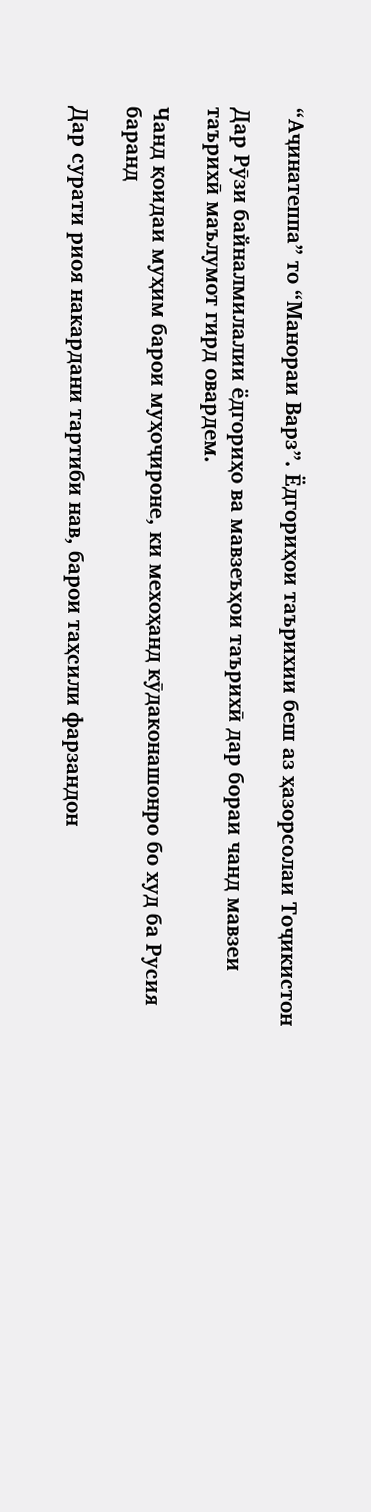“Аҷинатеппа” то “Манораи Варз”. Ёдгориҳои таърихии беш аз ҳазорсолаи Тоҷикистон

Дар Рӯзи байналмилалии ёдгориҳо ва мавзеъҳои таърихӣ дар бораи чанд мавзеи таърихӣ маълумот гирд овардем.

Чанд қоидаи муҳим барои муҳоҷироне, ки мехоҳанд кӯдаконашонро бо худ ба Русия баранд

Дар сурати риоя накардани тартиби нав, барои таҳсили фарзандон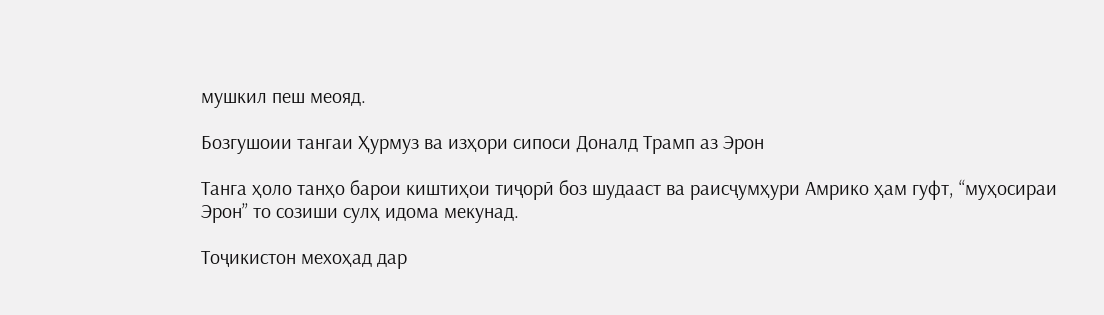мушкил пеш меояд.

Бозгушоии тангаи Ҳурмуз ва изҳори сипоси Доналд Трамп аз Эрон

Танга ҳоло танҳо барои киштиҳои тиҷорӣ боз шудааст ва раисҷумҳури Амрико ҳам гуфт, “муҳосираи Эрон” то созиши сулҳ идома мекунад.

Тоҷикистон мехоҳад дар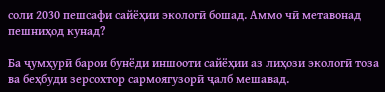соли 2030 пешсафи сайёҳии экологӣ бошад. Аммо чӣ метавонад пешниҳод кунад?

Ба ҷумҳурӣ барои бунёди иншооти сайёҳии аз лиҳози экологӣ тоза ва беҳбуди зерсохтор сармоягузорӣ ҷалб мешавад.